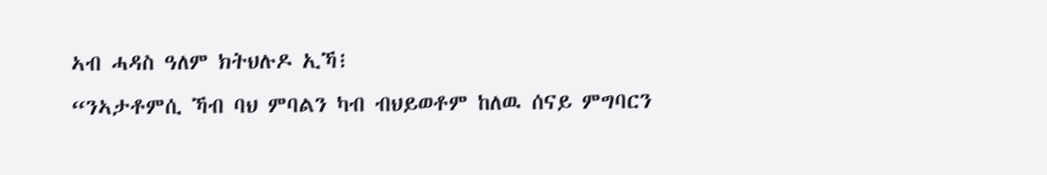ኣብ ሓዳስ ዓለም ክትህሉዶ ኢኻ፧
“ንኣታቶምሲ ኻብ ባህ ምባልን ካብ ብህይወቶም ከለዉ ሰናይ ምግባርን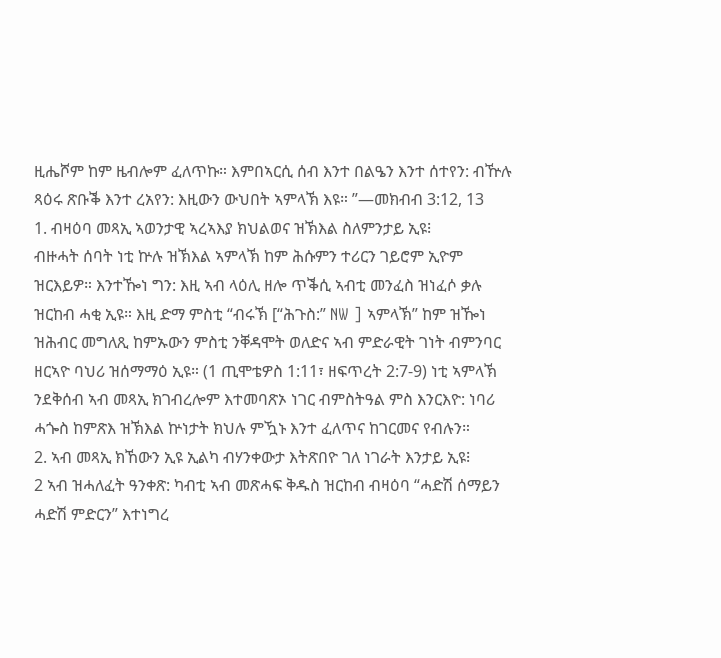ዚሔሾም ከም ዜብሎም ፈለጥኩ። እምበኣርሲ ሰብ እንተ በልዔን እንተ ሰተየን: ብዅሉ ጻዕሩ ጽቡቕ እንተ ረአየን: እዚውን ውህበት ኣምላኽ እዩ። ”—መክብብ 3:12, 13
1. ብዛዕባ መጻኢ ኣወንታዊ ኣረኣእያ ክህልወና ዝኽእል ስለምንታይ ኢዩ፧
ብዙሓት ሰባት ነቲ ኵሉ ዝኽእል ኣምላኽ ከም ሕሱምን ተሪርን ገይሮም ኢዮም ዝርእይዎ። እንተዀነ ግን: እዚ ኣብ ላዕሊ ዘሎ ጥቕሲ ኣብቲ መንፈስ ዝነፈሶ ቃሉ ዝርከብ ሓቂ ኢዩ። እዚ ድማ ምስቲ “ብሩኽ [“ሕጉስ:” NW ] ኣምላኽ” ከም ዝዀነ ዝሕብር መግለጺ ከምኡውን ምስቲ ንቐዳሞት ወለድና ኣብ ምድራዊት ገነት ብምንባር ዘርኣዮ ባህሪ ዝሰማማዕ ኢዩ። (1 ጢሞቴዎስ 1:11፣ ዘፍጥረት 2:7-9) ነቲ ኣምላኽ ንደቅሰብ ኣብ መጻኢ ክገብረሎም እተመባጽኦ ነገር ብምስትዓል ምስ እንርእዮ: ነባሪ ሓጐስ ከምጽእ ዝኽእል ኵነታት ክህሉ ምዃኑ እንተ ፈለጥና ከገርመና የብሉን።
2. ኣብ መጻኢ ክኸውን ኢዩ ኢልካ ብሃንቀውታ እትጽበዮ ገለ ነገራት እንታይ ኢዩ፧
2 ኣብ ዝሓለፈት ዓንቀጽ: ካብቲ ኣብ መጽሓፍ ቅዱስ ዝርከብ ብዛዕባ “ሓድሽ ሰማይን ሓድሽ ምድርን” እተነግረ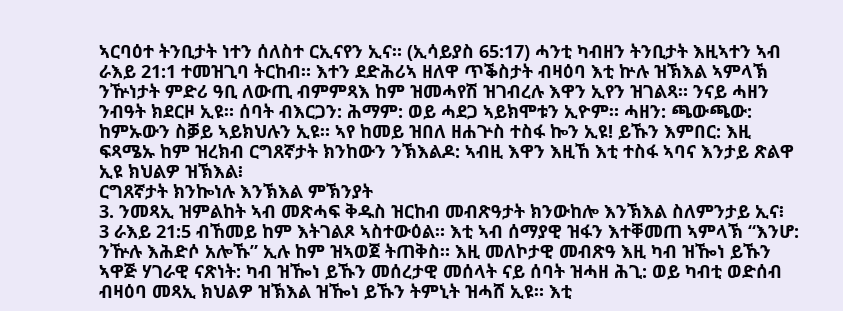ኣርባዕተ ትንቢታት ነተን ሰለስተ ርኢናየን ኢና። (ኢሳይያስ 65:17) ሓንቲ ካብዘን ትንቢታት እዚኣተን ኣብ ራእይ 21:1 ተመዝጊባ ትርከብ። እተን ደድሕሪኣ ዘለዋ ጥቕስታት ብዛዕባ እቲ ኵሉ ዝኽእል ኣምላኽ ንዅነታት ምድሪ ዓቢ ለውጢ ብምምጻእ ከም ዝመሓየሽ ዝገብረሉ እዋን ኢየን ዝገልጻ። ንናይ ሓዘን ንብዓት ክደርዞ ኢዩ። ሰባት ብእርጋን: ሕማም: ወይ ሓደጋ ኣይክሞቱን ኢዮም። ሓዘን: ጫውጫው: ከምኡውን ስቓይ ኣይክህሉን ኢዩ። ኣየ ከመይ ዝበለ ዘሐጕስ ተስፋ ኰን ኢዩ! ይኹን እምበር: እዚ ፍጻሜኡ ከም ዝረክብ ርግጸኛታት ክንከውን ንኽእልዶ: ኣብዚ እዋን እዚኸ እቲ ተስፋ ኣባና እንታይ ጽልዋ ኢዩ ክህልዎ ዝኽእል፧
ርግጸኛታት ክንኰነሉ እንኽእል ምኽንያት
3. ንመጻኢ ዝምልከት ኣብ መጽሓፍ ቅዱስ ዝርከብ መብጽዓታት ክንውከሎ እንኽእል ስለምንታይ ኢና፧
3 ራእይ 21:5 ብኸመይ ከም እትገልጾ ኣስተውዕል። እቲ ኣብ ሰማያዊ ዝፋን እተቐመጠ ኣምላኽ “እንሆ: ንዅሉ እሕድሶ አሎኹ” ኢሉ ከም ዝኣወጀ ትጠቅስ። እዚ መለኮታዊ መብጽዓ እዚ ካብ ዝዀነ ይኹን ኣዋጅ ሃገራዊ ናጽነት: ካብ ዝዀነ ይኹን መሰረታዊ መሰላት ናይ ሰባት ዝሓዘ ሕጊ: ወይ ካብቲ ወድሰብ ብዛዕባ መጻኢ ክህልዎ ዝኽእል ዝዀነ ይኹን ትምኒት ዝሓሸ ኢዩ። እቲ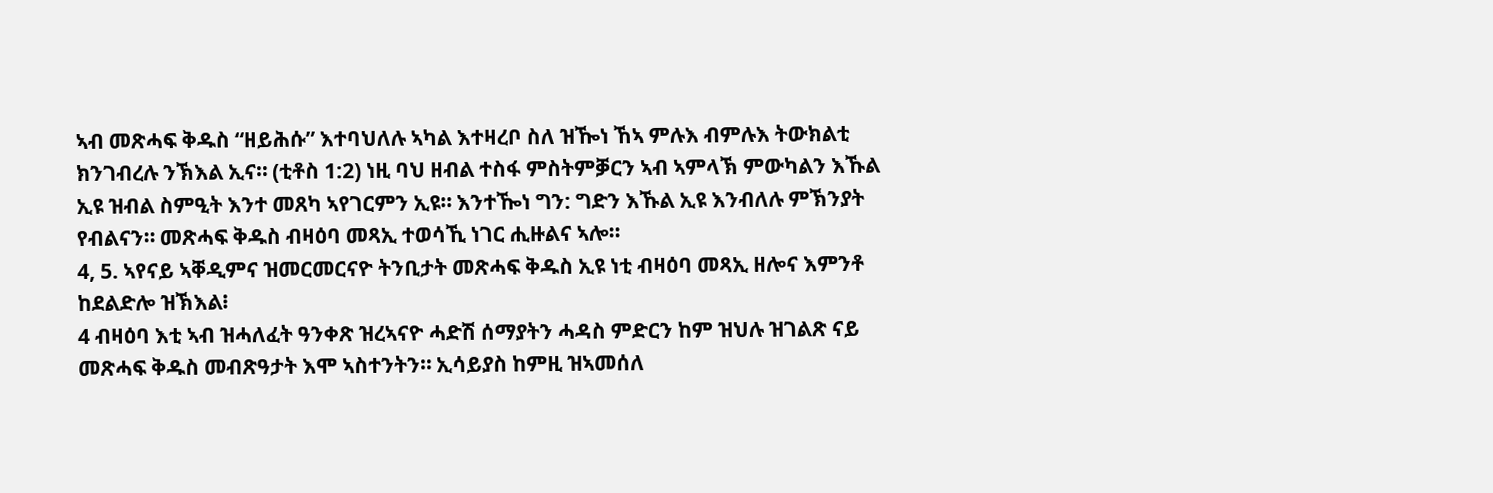ኣብ መጽሓፍ ቅዱስ “ዘይሕሱ” እተባህለሉ ኣካል እተዛረቦ ስለ ዝዀነ ኸኣ ምሉእ ብምሉእ ትውክልቲ ክንገብረሉ ንኽእል ኢና። (ቲቶስ 1:2) ነዚ ባህ ዘብል ተስፋ ምስትምቓርን ኣብ ኣምላኽ ምውካልን እኹል ኢዩ ዝብል ስምዒት እንተ መጸካ ኣየገርምን ኢዩ። እንተዀነ ግን: ግድን እኹል ኢዩ እንብለሉ ምኽንያት የብልናን። መጽሓፍ ቅዱስ ብዛዕባ መጻኢ ተወሳኺ ነገር ሒዙልና ኣሎ።
4, 5. ኣየናይ ኣቐዲምና ዝመርመርናዮ ትንቢታት መጽሓፍ ቅዱስ ኢዩ ነቲ ብዛዕባ መጻኢ ዘሎና እምንቶ ከደልድሎ ዝኽእል፧
4 ብዛዕባ እቲ ኣብ ዝሓለፈት ዓንቀጽ ዝረኣናዮ ሓድሽ ሰማያትን ሓዳስ ምድርን ከም ዝህሉ ዝገልጽ ናይ መጽሓፍ ቅዱስ መብጽዓታት እሞ ኣስተንትን። ኢሳይያስ ከምዚ ዝኣመሰለ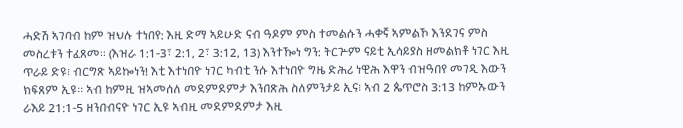ሓድሽ ኣገባብ ከም ዝህሉ ተነበየ: እዚ ድማ ኣይሁድ ናብ ዓዶም ምስ ተመልሱን ሓቀኛ ኣምልኾ እንደገና ምስ መስረቱን ተፈጸመ። (እዝራ 1:1-3፣ 2:1, 2፣ 3:12, 13) እንተዀነ ግን: ትርጕም ናይቲ ኢሳይያስ ዘመልክቶ ነገር እዚ ጥራይ ድዩ፧ ብርግጽ ኣይኰነን! እቲ እተነበዮ ነገር ካብቲ ንሱ እተነበዮ ግዜ ድሕሪ ነዊሕ እዋን ብዝዓበየ መገዲ እውን ክፍጸም ኢዩ። ኣብ ከምዚ ዝኣመሰለ መደምደምታ እንበጽሕ ስለምንታይ ኢና፧ ኣብ 2 ጴጥሮስ 3:13 ከምኡውን ራእይ 21:1-5 ዘንበብናዮ ነገር ኢዩ ኣብዚ መደምደምታ እዚ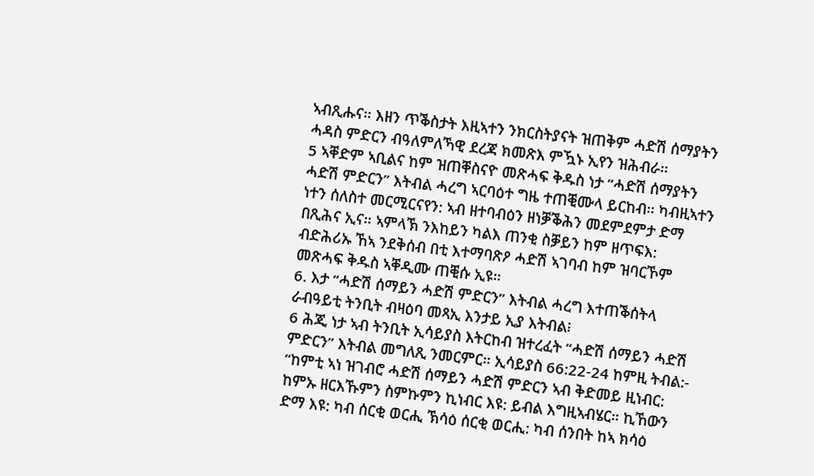ኣብጺሑና። እዘን ጥቕስታት እዚኣተን ንክርስትያናት ዝጠቅም ሓድሽ ሰማያትን ሓዳስ ምድርን ብዓለምለኻዊ ደረጃ ክመጽእ ምዃኑ ኢየን ዝሕብራ።
5 ኣቐድም ኣቢልና ከም ዝጠቐስናዮ መጽሓፍ ቅዱስ ነታ “ሓድሽ ሰማያትን ሓድሽ ምድርን” እትብል ሓረግ ኣርባዕተ ግዜ ተጠቒሙላ ይርከብ። ካብዚኣተን ነተን ሰለስተ መርሚርናየን: ኣብ ዘተባብዕን ዘነቓቕሕን መደምደምታ ድማ በጺሕና ኢና። ኣምላኽ ንእከይን ካልእ ጠንቂ ስቓይን ከም ዘጥፍእ: ብድሕሪኡ ኸኣ ንደቅሰብ በቲ እተማባጽዖ ሓድሽ ኣገባብ ከም ዝባርኾም መጽሓፍ ቅዱስ ኣቐዲሙ ጠቒሱ ኢዩ።
6. እታ “ሓድሽ ሰማይን ሓድሽ ምድርን” እትብል ሓረግ እተጠቕሰትላ ራብዓይቲ ትንቢት ብዛዕባ መጻኢ እንታይ ኢያ እትብል፧
6 ሕጂ ነታ ኣብ ትንቢት ኢሳይያስ እትርከብ ዝተረፈት “ሓድሽ ሰማይን ሓድሽ ምድርን” እትብል መግለጺ ንመርምር። ኢሳይያስ 66:22-24 ከምዚ ትብል:- “ከምቲ ኣነ ዝገብሮ ሓድሽ ሰማይን ሓድሽ ምድርን ኣብ ቅድመይ ዚነብር: ከምኡ ዘርእኹምን ስምኩምን ኪነብር እዩ: ይብል እግዚኣብሄር። ኪኸውን ድማ እዩ: ካብ ሰርቂ ወርሒ ኽሳዕ ሰርቂ ወርሒ: ካብ ሰንበት ከኣ ክሳዕ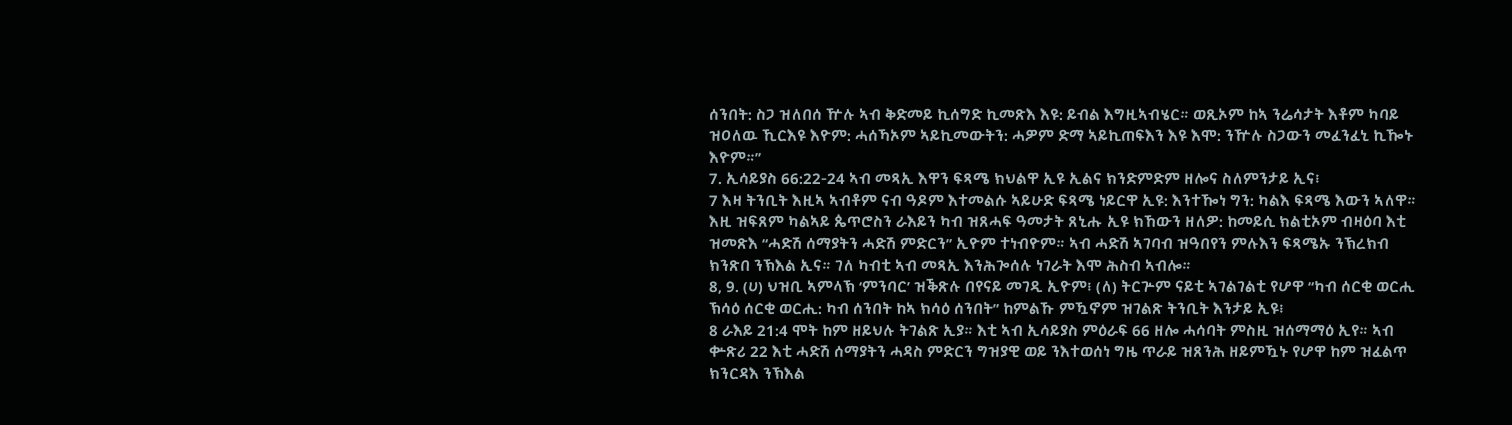ሰንበት: ስጋ ዝለበሰ ዅሉ ኣብ ቅድመይ ኪሰግድ ኪመጽእ እዩ: ይብል እግዚኣብሄር። ወጺኦም ከኣ ንሬሳታት እቶም ካባይ ዝዐለዉ ኺርእዩ እዮም: ሓሰኻኦም ኣይኪመውትን: ሓዎም ድማ ኣይኪጠፍእን እዩ እሞ: ንዅሉ ስጋውን መፈንፈኒ ኪዀኑ እዮም።”
7. ኢሳይያስ 66:22-24 ኣብ መጻኢ እዋን ፍጻሜ ክህልዋ ኢዩ ኢልና ክንድምድም ዘሎና ስለምንታይ ኢና፧
7 እዛ ትንቢት እዚኣ ኣብቶም ናብ ዓዶም እተመልሱ ኣይሁድ ፍጻሜ ነይርዋ ኢዩ: እንተዀነ ግን: ካልእ ፍጻሜ እውን ኣለዋ። እዚ ዝፍጸም ካልኣይ ጴጥሮስን ራእይን ካብ ዝጸሓፍ ዓመታት ጸኒሑ ኢዩ ክኸውን ዘለዎ: ከመይሲ ክልቲኦም ብዛዕባ እቲ ዝመጽእ “ሓድሽ ሰማያትን ሓድሽ ምድርን” ኢዮም ተነብዮም። ኣብ ሓድሽ ኣገባብ ዝዓበየን ምሉእን ፍጻሜኡ ንኽረክብ ክንጽበ ንኽእል ኢና። ገለ ካብቲ ኣብ መጻኢ እንሕጐሰሉ ነገራት እሞ ሕስብ ኣብሎ።
8, 9. (ሀ) ህዝቢ ኣምላኽ ‘ምንባር’ ዝቕጽሉ በየናይ መገዲ ኢዮም፧ (ለ) ትርጕም ናይቲ ኣገልገልቲ የሆዋ “ካብ ሰርቂ ወርሒ ኽሳዕ ሰርቂ ወርሒ: ካብ ሰንበት ከኣ ክሳዕ ሰንበት” ከምልኹ ምዃኖም ዝገልጽ ትንቢት እንታይ ኢዩ፧
8 ራእይ 21:4 ሞት ከም ዘይህሉ ትገልጽ ኢያ። እቲ ኣብ ኢሳይያስ ምዕራፍ 66 ዘሎ ሓሳባት ምስዚ ዝሰማማዕ ኢየ። ኣብ ቍጽሪ 22 እቲ ሓድሽ ሰማያትን ሓዳስ ምድርን ግዝያዊ ወይ ንእተወሰነ ግዜ ጥራይ ዝጸንሕ ዘይምዃኑ የሆዋ ከም ዝፈልጥ ክንርዳእ ንኽእል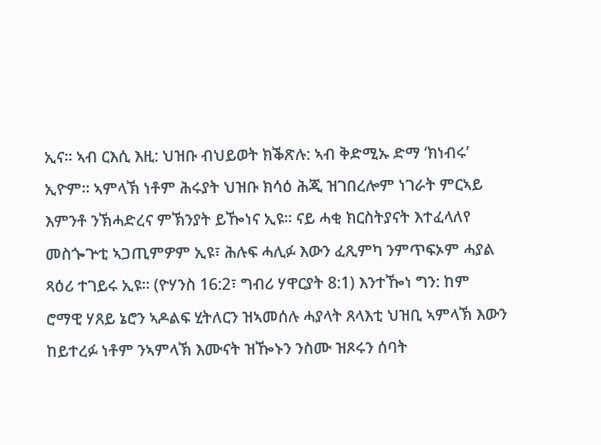ኢና። ኣብ ርእሲ እዚ: ህዝቡ ብህይወት ክቕጽሉ: ኣብ ቅድሚኡ ድማ ‘ክነብሩ’ ኢዮም። ኣምላኽ ነቶም ሕሩያት ህዝቡ ክሳዕ ሕጂ ዝገበረሎም ነገራት ምርኣይ እምንቶ ንኽሓድረና ምኽንያት ይዀነና ኢዩ። ናይ ሓቂ ክርስትያናት እተፈላለየ መስጐጕቲ ኣጋጢምዎም ኢዩ፣ ሕሉፍ ሓሊፉ እውን ፈጺምካ ንምጥፍኦም ሓያል ጻዕሪ ተገይሩ ኢዩ። (ዮሃንስ 16:2፣ ግብሪ ሃዋርያት 8:1) እንተዀነ ግን: ከም ሮማዊ ሃጸይ ኔሮን ኣዶልፍ ሂትለርን ዝኣመሰሉ ሓያላት ጸላእቲ ህዝቢ ኣምላኽ እውን ከይተረፉ ነቶም ንኣምላኽ እሙናት ዝዀኑን ንስሙ ዝጾሩን ሰባት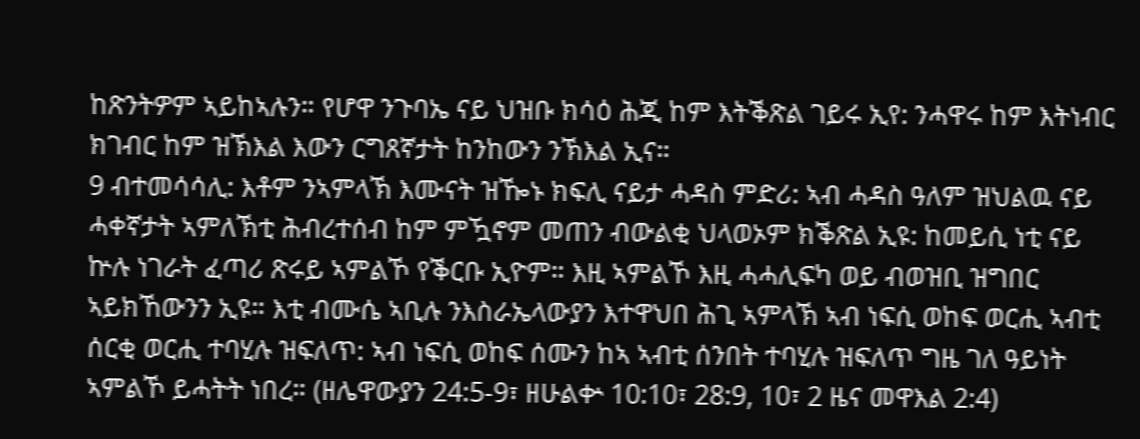ከጽንትዎም ኣይከኣሉን። የሆዋ ንጉባኤ ናይ ህዝቡ ክሳዕ ሕጂ ከም እትቕጽል ገይሩ ኢየ: ንሓዋሩ ከም እትነብር ክገብር ከም ዝኽእል እውን ርግጸኛታት ከንከውን ንኽእል ኢና።
9 ብተመሳሳሊ: እቶም ንኣምላኽ እሙናት ዝዀኑ ክፍሊ ናይታ ሓዳስ ምድሪ: ኣብ ሓዳስ ዓለም ዝህልዉ ናይ ሓቀኛታት ኣምለኽቲ ሕብረተሰብ ከም ምዃኖም መጠን ብውልቂ ህላወኦም ክቕጽል ኢዩ: ከመይሲ ነቲ ናይ ኵሉ ነገራት ፈጣሪ ጽሩይ ኣምልኾ የቕርቡ ኢዮም። እዚ ኣምልኾ እዚ ሓሓሊፍካ ወይ ብወዝቢ ዝግበር ኣይክኸውንን ኢዩ። እቲ ብሙሴ ኣቢሉ ንእስራኤላውያን እተዋህበ ሕጊ ኣምላኽ ኣብ ነፍሲ ወከፍ ወርሒ ኣብቲ ሰርቂ ወርሒ ተባሂሉ ዝፍለጥ: ኣብ ነፍሲ ወከፍ ሰሙን ከኣ ኣብቲ ሰንበት ተባሂሉ ዝፍለጥ ግዜ ገለ ዓይነት ኣምልኾ ይሓትት ነበረ። (ዘሌዋውያን 24:5-9፣ ዘሁልቍ 10:10፣ 28:9, 10፣ 2 ዜና መዋእል 2:4)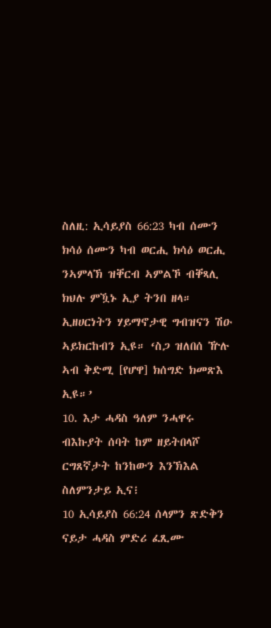ስለዚ: ኢሳይያስ 66:23 ካብ ሰሙን ክሳዕ ሰሙን ካብ ወርሒ ክሳዕ ወርሒ ንኣምላኽ ዝቐርብ ኣምልኾ ብቐጻሊ ክህሉ ምዃኑ ኢያ ትንበ ዘላ። ኢዘሀርነትን ሃይማኖታዊ ግብዝናን ሽዑ ኣይክርከብን ኢዩ። ‘ስጋ ዝለበሰ ዅሉ ኣብ ቅድሚ [የሆዋ] ክሰግድ ክመጽእ ኢዩ።’
10. እታ ሓዳስ ዓለም ንሓዋሩ ብእኩያት ሰባት ከም ዘይትበላሾ ርግጸኛታት ከንከውን እንኽእል ስለምንታይ ኢና፧
10 ኢሳይያስ 66:24 ሰላምን ጽድቅን ናይታ ሓዳስ ምድሪ ፈጺሙ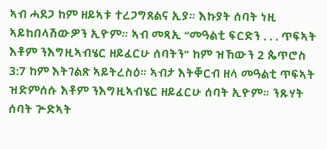ኣብ ሓደጋ ከም ዘይኣቱ ተረጋግጸልና ኢያ። እኩያት ሰባት ነዚ ኣይከበላሽውዎን ኢዮም። ኣብ መጻኢ “መዓልቲ ፍርድን . . . ጥፍኣት እቶም ንእግዚኣብሄር ዘይፈርሁ ሰባትን” ከም ዝኸውን 2 ጴጥሮስ 3:7 ከም እትገልጽ ኣይትረስዕ። ኣብታ እትቐርብ ዘላ መዓልቲ ጥፍኣት ዝድምሰሱ እቶም ንእግዚኣብሄር ዘይፈርሁ ሰባት ኢዮም። ንጹሃት ሰባት ጕድኣት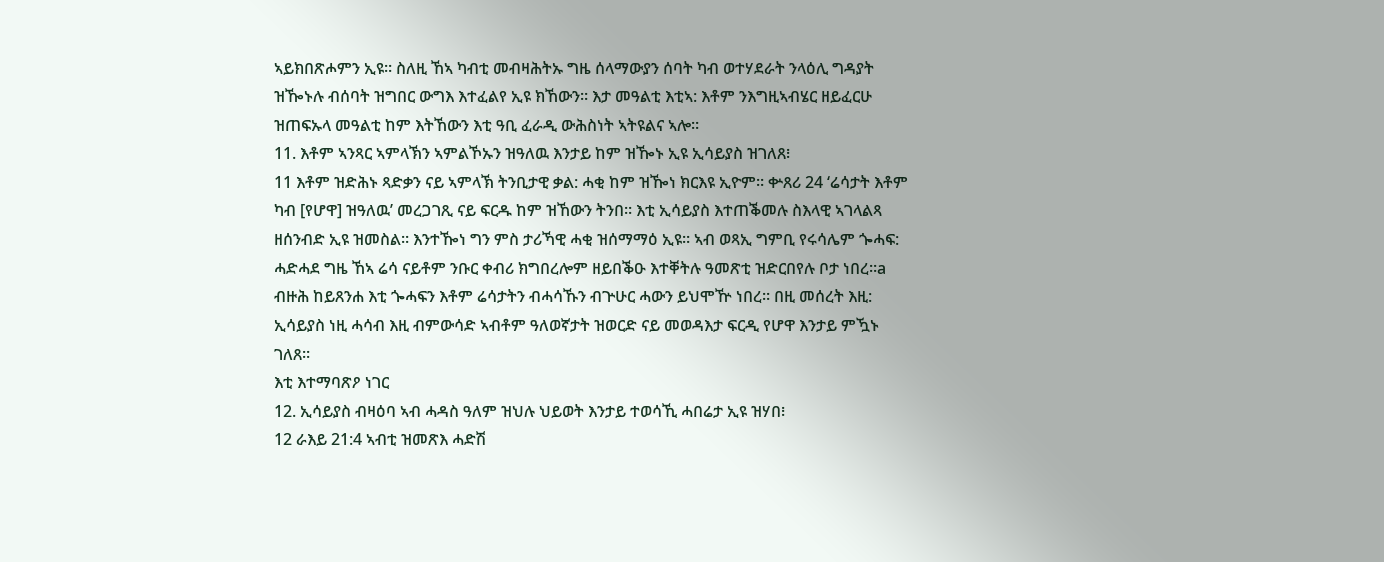ኣይክበጽሖምን ኢዩ። ስለዚ ኸኣ ካብቲ መብዛሕትኡ ግዜ ሰላማውያን ሰባት ካብ ወተሃደራት ንላዕሊ ግዳያት ዝዀኑሉ ብሰባት ዝግበር ውግእ እተፈልየ ኢዩ ክኸውን። እታ መዓልቲ እቲኣ: እቶም ንእግዚኣብሄር ዘይፈርሁ ዝጠፍኡላ መዓልቲ ከም እትኸውን እቲ ዓቢ ፈራዲ ውሕስነት ኣትዩልና ኣሎ።
11. እቶም ኣንጻር ኣምላኽን ኣምልኾኡን ዝዓለዉ እንታይ ከም ዝዀኑ ኢዩ ኢሳይያስ ዝገለጸ፧
11 እቶም ዝድሕኑ ጻድቃን ናይ ኣምላኽ ትንቢታዊ ቃል: ሓቂ ከም ዝዀነ ክርእዩ ኢዮም። ቍጸሪ 24 ‘ሬሳታት እቶም ካብ [የሆዋ] ዝዓለዉ’ መረጋገጺ ናይ ፍርዱ ከም ዝኸውን ትንበ። እቲ ኢሳይያስ እተጠቕመሉ ስእላዊ ኣገላልጻ ዘሰንብድ ኢዩ ዝመስል። እንተዀነ ግን ምስ ታሪኻዊ ሓቂ ዝሰማማዕ ኢዩ። ኣብ ወጻኢ ግምቢ የሩሳሌም ጐሓፍ: ሓድሓደ ግዜ ኸኣ ሬሳ ናይቶም ንቡር ቀብሪ ክግበረሎም ዘይበቕዑ እተቐትሉ ዓመጽቲ ዝድርበየሉ ቦታ ነበረ።a ብዙሕ ከይጸንሐ እቲ ጐሓፍን እቶም ሬሳታትን ብሓሳኹን ብጕሁር ሓውን ይህሞዅ ነበረ። በዚ መሰረት እዚ: ኢሳይያስ ነዚ ሓሳብ እዚ ብምውሳድ ኣብቶም ዓለወኛታት ዝወርድ ናይ መወዳእታ ፍርዲ የሆዋ እንታይ ምዃኑ ገለጸ።
እቲ እተማባጽዖ ነገር
12. ኢሳይያስ ብዛዕባ ኣብ ሓዳስ ዓለም ዝህሉ ህይወት እንታይ ተወሳኺ ሓበሬታ ኢዩ ዝሃበ፧
12 ራእይ 21:4 ኣብቲ ዝመጽእ ሓድሽ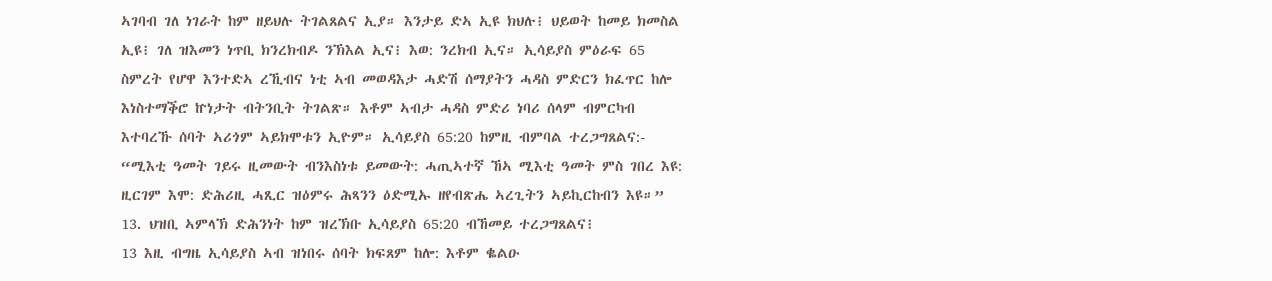ኣገባብ ገለ ነገራት ከም ዘይህሉ ትገልጸልና ኢያ። እንታይ ድኣ ኢዩ ክህሉ፧ ህይወት ከመይ ክመስል ኢዩ፧ ገለ ዝእመን ነጥቢ ክንረክብዶ ንኽእል ኢና፧ እወ: ንረክብ ኢና። ኢሳይያስ ምዕራፍ 65 ስምረት የሆዋ እንተድኣ ረኺብና ነቲ ኣብ መወዳእታ ሓድሽ ሰማያትን ሓዳስ ምድርን ክፈጥር ከሎ እነስተማቕሮ ኵነታት ብትንቢት ትገልጽ። እቶም ኣብታ ሓዳስ ምድሪ ነባሪ ሰላም ብምርካብ እተባረኹ ሰባት ኣሪጎም ኣይክሞቱን ኢዮም። ኢሳይያስ 65:20 ከምዚ ብምባል ተረጋግጸልና:- “ሚእቲ ዓመት ገይሩ ዚመውት ብንእስነቱ ይመውት: ሓጢኣተኛ ኸኣ ሚእቲ ዓመት ምስ ገበረ እዩ: ዚርገም እሞ: ድሕሪዚ ሓጺር ዝዕምሩ ሕጻንን ዕድሚኡ ዘየብጽሔ ኣረጊትን ኣይኪርከብን እዩ።”
13. ህዝቢ ኣምላኽ ድሕንነት ከም ዝረኽቡ ኢሳይያስ 65:20 ብኸመይ ተረጋግጸልና፧
13 እዚ ብግዜ ኢሳይያስ ኣብ ዝነበሩ ሰባት ክፍጸም ከሎ: እቶም ቈልዑ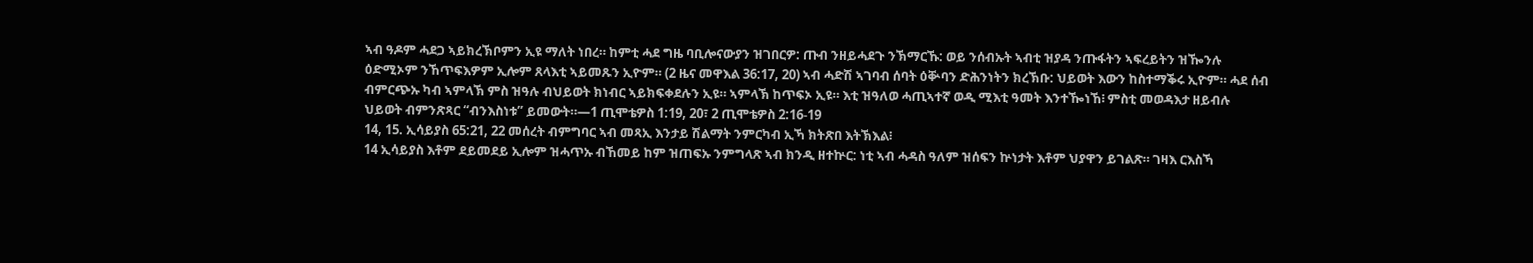ኣብ ዓዶም ሓደጋ ኣይክረኽቦምን ኢዩ ማለት ነበረ። ከምቲ ሓደ ግዜ ባቢሎናውያን ዝገበርዎ: ጡብ ንዘይሓደጉ ንኽማርኹ: ወይ ንሰብኡት ኣብቲ ዝያዳ ንጡፋትን ኣፍረይትን ዝዀንሉ ዕድሚኦም ንኸጥፍእዎም ኢሎም ጸላእቲ ኣይመጹን ኢዮም። (2 ዜና መዋእል 36:17, 20) ኣብ ሓድሽ ኣገባብ ሰባት ዕቝባን ድሕንነትን ክረኽቡ: ህይወት እውን ከስተማቕሩ ኢዮም። ሓደ ሰብ ብምርጭኡ ካብ ኣምላኽ ምስ ዝዓሉ ብህይወት ክነብር ኣይክፍቀደሉን ኢዩ። ኣምላኽ ከጥፍኦ ኢዩ። እቲ ዝዓለወ ሓጢኣተኛ ወዲ ሚእቲ ዓመት እንተዀነኸ፧ ምስቲ መወዳእታ ዘይብሉ ህይወት ብምንጽጻር “ብንእስነቱ” ይመውት።—1 ጢሞቴዎስ 1:19, 20፣ 2 ጢሞቴዎስ 2:16-19
14, 15. ኢሳይያስ 65:21, 22 መሰረት ብምግባር ኣብ መጻኢ እንታይ ሽልማት ንምርካብ ኢኻ ክትጽበ እትኽእል፧
14 ኢሳይያስ እቶም ደይመደይ ኢሎም ዝሓጥኡ ብኸመይ ከም ዝጠፍኡ ንምግላጽ ኣብ ክንዲ ዘተኵር: ነቲ ኣብ ሓዳስ ዓለም ዝሰፍን ኵነታት እቶም ህያዋን ይገልጽ። ገዛእ ርእስኻ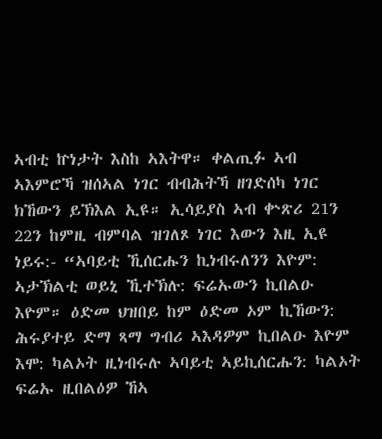ኣብቲ ኵነታት እስከ ኣእትዋ። ቀልጢፉ ኣብ ኣእምሮኻ ዝሰኣል ነገር ብብሕትኻ ዘገድሰካ ነገር ክኸውን ይኽእል ኢዩ። ኢሳይያስ ኣብ ቍጽሪ 21ን 22ን ከምዚ ብምባል ዝገለጾ ነገር እውን እዚ ኢዩ ነይሩ:- “ኣባይቲ ኺሰርሑን ኪነብሩለንን እዮም: ኣታኽልቲ ወይኒ ኺተኽሉ: ፍሬኡውን ኪበልዑ እዮም። ዕድመ ህዝበይ ከም ዕድመ ኦም ኪኸውን: ሕሩያተይ ድማ ጻማ ግብሪ ኣእዳዎም ኪበልዑ እዮም እሞ: ካልኦት ዚነብሩሉ ኣባይቲ ኣይኪሰርሑን: ካልኦት ፍሬኡ ዚበልዕዎ ኸኣ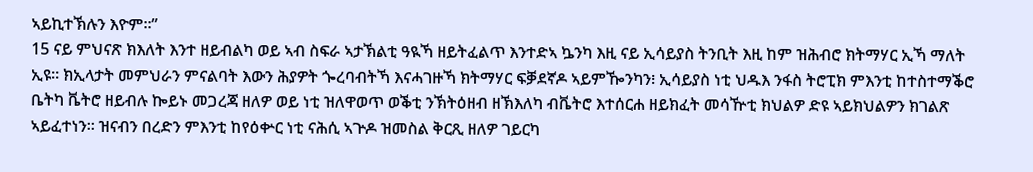ኣይኪተኽሉን እዮም።”
15 ናይ ምህናጽ ክእለት እንተ ዘይብልካ ወይ ኣብ ስፍራ ኣታኽልቲ ዓዪኻ ዘይትፈልጥ እንተድኣ ኴንካ እዚ ናይ ኢሳይያስ ትንቢት እዚ ከም ዝሕብሮ ክትማሃር ኢኻ ማለት ኢዩ። ክኢላታት መምህራን ምናልባት እውን ሕያዎት ጐረባብትኻ እናሓገዙኻ ክትማሃር ፍቓደኛዶ ኣይምዀንካን፧ ኢሳይያስ ነቲ ህዱእ ንፋስ ትሮፒክ ምእንቲ ከተስተማቕሮ ቤትካ ቬትሮ ዘይብሉ ኰይኑ መጋረጃ ዘለዎ ወይ ነቲ ዝለዋወጥ ወቕቲ ንኽትዕዘብ ዘኽእለካ ብቬትሮ እተሰርሐ ዘይክፈት መሳዅቲ ክህልዎ ድዩ ኣይክህልዎን ክገልጽ ኣይፈተነን። ዝናብን በረድን ምእንቲ ከየዕቍር ነቲ ናሕሲ ኣጕዶ ዝመስል ቅርጺ ዘለዎ ገይርካ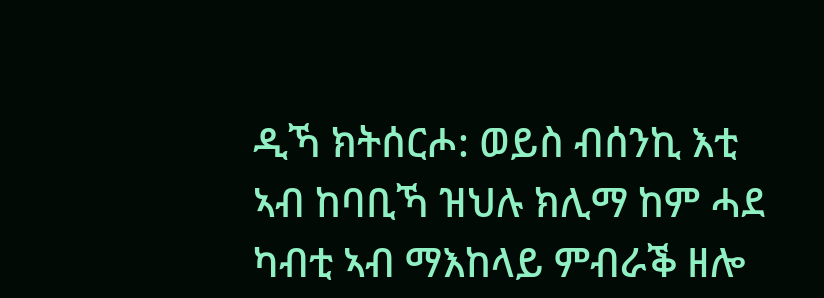ዲኻ ክትሰርሖ: ወይስ ብሰንኪ እቲ ኣብ ከባቢኻ ዝህሉ ክሊማ ከም ሓደ ካብቲ ኣብ ማእከላይ ምብራቕ ዘሎ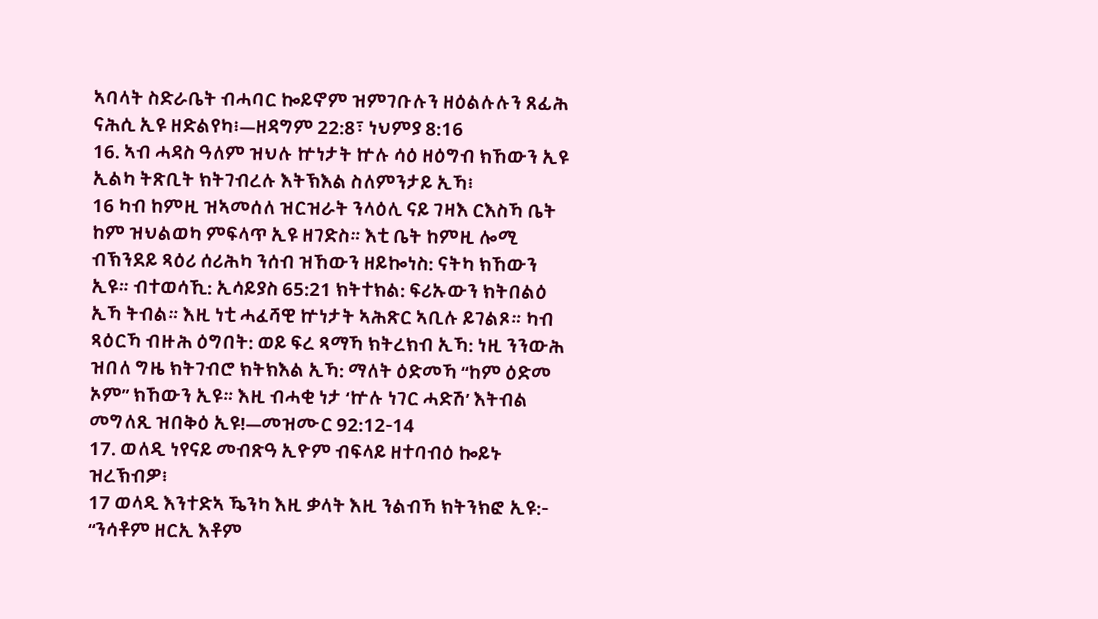ኣባላት ስድራቤት ብሓባር ኰይኖም ዝምገቡሉን ዘዕልሉሉን ጸፊሕ ናሕሲ ኢዩ ዘድልየካ፧—ዘዳግም 22:8፣ ነህምያ 8:16
16. ኣብ ሓዳስ ዓለም ዝህሉ ኵነታት ኵሉ ሳዕ ዘዕግብ ክኸውን ኢዩ ኢልካ ትጽቢት ክትገብረሉ እትኽእል ስለምንታይ ኢኻ፧
16 ካብ ከምዚ ዝኣመሰለ ዝርዝራት ንላዕሊ ናይ ገዛእ ርእስኻ ቤት ከም ዝህልወካ ምፍላጥ ኢዩ ዘገድስ። እቲ ቤት ከምዚ ሎሚ ብኽንደይ ጻዕሪ ሰሪሕካ ንሰብ ዝኸውን ዘይኰነስ: ናትካ ክኸውን ኢዩ። ብተወሳኺ: ኢሳይያስ 65:21 ክትተክል: ፍሪኡውን ክትበልዕ ኢኻ ትብል። እዚ ነቲ ሓፈሻዊ ኵነታት ኣሕጽር ኣቢሉ ይገልጾ። ካብ ጻዕርኻ ብዙሕ ዕግበት: ወይ ፍረ ጻማኻ ክትረክብ ኢኻ: ነዚ ንንውሕ ዝበለ ግዜ ክትገብሮ ክትክእል ኢኻ: ማለት ዕድመኻ “ከም ዕድመ ኦም” ክኸውን ኢዩ። እዚ ብሓቂ ነታ ‘ኵሉ ነገር ሓድሽ’ እትብል መግለጺ ዝበቅዕ ኢዩ!—መዝሙር 92:12-14
17. ወለዲ ነየናይ መብጽዓ ኢዮም ብፍላይ ዘተባብዕ ኰይኑ ዝረኽብዎ፧
17 ወላዲ እንተድኣ ዄንካ እዚ ቃላት እዚ ንልብኻ ክትንክፎ ኢዩ:- “ንሳቶም ዘርኢ እቶም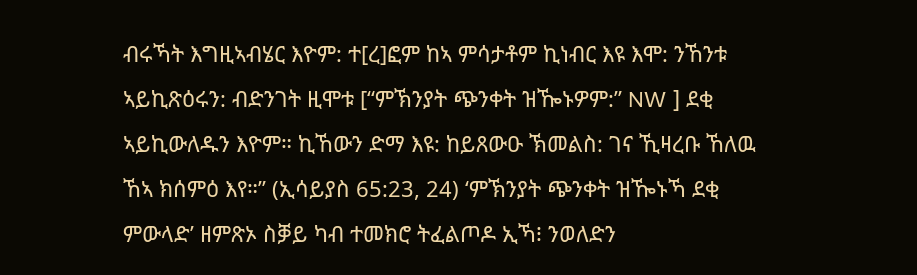ብሩኻት እግዚኣብሄር እዮም: ተ[ረ]ፎም ከኣ ምሳታቶም ኪነብር እዩ እሞ: ንኸንቱ ኣይኪጽዕሩን: ብድንገት ዚሞቱ [“ምኽንያት ጭንቀት ዝዀኑዎም:” NW ] ደቂ ኣይኪውለዱን እዮም። ኪኸውን ድማ እዩ: ከይጸውዑ ኽመልስ: ገና ኺዛረቡ ኸለዉ ኸኣ ክሰምዕ እየ።” (ኢሳይያስ 65:23, 24) ‘ምኽንያት ጭንቀት ዝዀኑኻ ደቂ ምውላድ’ ዘምጽኦ ስቓይ ካብ ተመክሮ ትፈልጦዶ ኢኻ፧ ንወለድን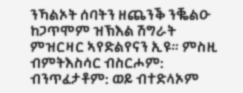ንኻልኦት ሰባትን ዘጨንቕ ንቘልዑ ከጋጥሞም ዝኽእል ሽግራት ምዝርዛር ኣየድልየናን ኢዩ። ምስዚ ብምትእስሳር ብስርሖም: ብንጥፈታቶም: ወይ ብተድላኦም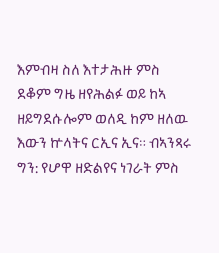እምብዛ ስለ እተታሕዙ ምስ ደቆም ግዜ ዘየሕልፉ ወይ ከኣ ዘይግደሱሎም ወለዲ ከም ዘለዉ እውን ኵላትና ርኢና ኢና። ብኣንጻሩ ግን: የሆዋ ዘድልየና ነገራት ምስ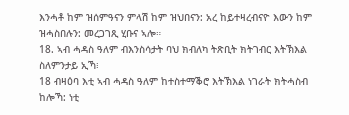እንሓቶ ከም ዝሰምዓናን ምላሽ ከም ዝህበናን: አረ ከይተዛረብናዮ እውን ከም ዝሓስበሉን: መረጋገጺ ሂቡና ኣሎ።
18. ኣብ ሓዳስ ዓለም ብእንስሳታት ባህ ክብለካ ትጽቢት ክትገብር እትኽእል ስለምንታይ ኢኻ፧
18 ብዛዕባ እቲ ኣብ ሓዳስ ዓለም ከተስተማቕሮ እትኽእል ነገራት ክትሓስብ ከሎኻ: ነቲ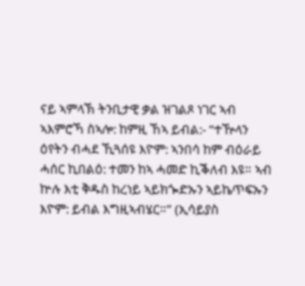ናይ ኣምላኽ ትንቢታዊ ቃል ዝገልጾ ነገር ኣብ ኣእምሮኻ ስኣሎ: ከምዚ ኸኣ ይብል:- “ተዅላን ዕየትን ብሓደ ኺጓሰዩ እዮም: ኣንበሳ ከም ብዕራይ ሓሰር ኪበልዕ: ተመን ከኣ ሓመድ ኪቕለብ እዩ። ኣብ ኵሉ እቲ ቅዱስ ከረነይ ኣይክጐድኡን ኣይኬጥፍኡን እዮም: ይብል እግዚኣብሄር።” (ኢሳይያስ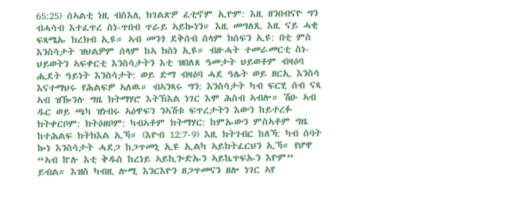65:25) ሰኣልቲ ነዚ ብስእሊ ክገልጽዎ ፈቲኖም ኢዮም: እዚ ዘንበብናዮ ግን ብሓሳብ እተፈጥረ ስነ-ጥበብ ጥራይ ኣይኰነን። እዚ መግለጺ እዚ ናይ ሓቂ ፍጻሜኡ ክረክብ ኢዩ። ኣብ መንጎ ደቅሰብ ሰላም ክሰፍን ኢዩ: በቲ ምስ እንስሳታት ዝህልዎም ሰላም ከኣ ክስነ ኢዩ። ብዙሓት ተመራመርቲ ስነ-ህይወትን ኣፍቀርቲ እንስሳታትን እቲ ዝበለጸ ዓመታት ህይወቶም ብዛዕባ ሒደት ዓይነት እንስሳታት: ወይ ድማ ብዛዕባ ሓደ ዓሌት ወይ ዘርኢ እንስሳ እናተማህሩ የሕልፍዎ ኣለዉ። ብኣንጻሩ ግን: እንስሳታት ካብ ፍርሂ ሰብ ናጻ ኣብ ዝዀንሉ ግዜ ክትማሃሮ እትኽእል ነገር እሞ ሕስብ ኣብሎ። ሽዑ ኣብ ዱር ወይ ጫካ ዝነብሩ ኣዕዋፍን ንኣሽቱ ፍጥረታትን እውን ከይተረፉ ክትቀርቦም: ክትዕዘቦም: ካብኣቶም ክትማሃር: ከምኡውን ምስኣቶም ግዜ ከተሕልፍ ክትክእል ኢኻ። (እዮብ 12:7-9) እዚ ክትገብር ከለኻ: ካብ ሰባት ኰነ እንስሳታት ሓደጋ ከጋጥመኒ ኢዩ ኢልካ ኣይክትፈርህን ኢኻ። የሆዋ “ኣብ ኵሉ እቲ ቅዱስ ከረነይ ኣይኪጐድኡን ኣይኬጥፍኡን እዮም” ይብል። እዝስ ካብዚ ሎሚ እንርእዮን ዘጋጥመናን ዘሎ ነገር ኣየ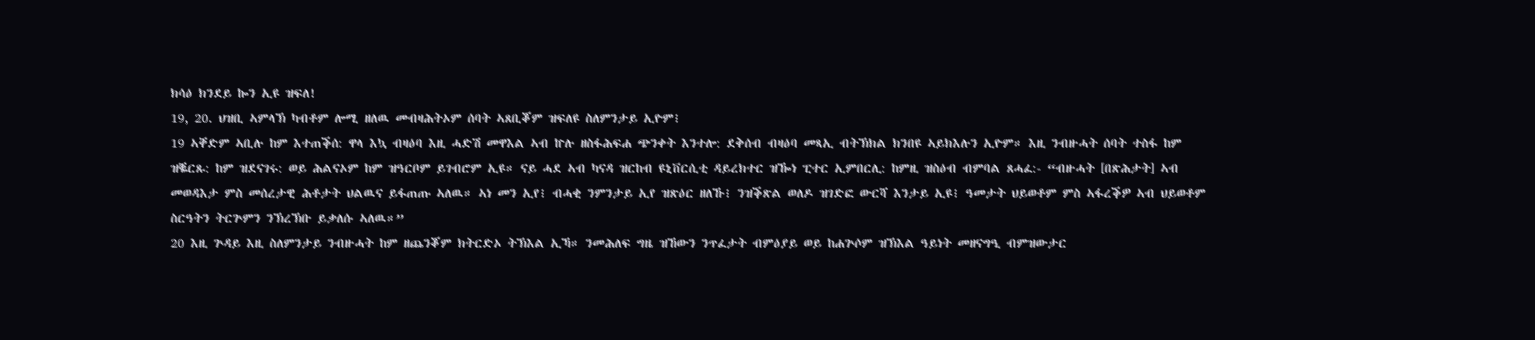ክሳዕ ክንደይ ኰን ኢዩ ዝፍለ!
19, 20. ህዝቢ ኣምላኽ ካብቶም ሎሚ ዘለዉ መብዛሕትኦም ሰባት ኣጸቢቖም ዝፍለዩ ስለምንታይ ኢዮም፧
19 ኣቐድም ኣቢሉ ከም እተጠቕሰ: ዋላ እኳ ብዛዕባ እዚ ሓድሽ መዋእል ኣብ ኵሉ ዘስፋሕፍሐ ጭንቀት እንተሎ: ደቅሰብ ብዛዕባ መጻኢ ብትኽክል ክንበዩ ኣይክእሉን ኢዮም። እዚ ንብዙሓት ሰባት ተስፋ ከም ዝቘርጹ: ከም ዝደናገሩ: ወይ ሕልናኦም ከም ዝዓርቦም ይገብሮም ኢዩ። ናይ ሓደ ኣብ ካናዳ ዝርከብ ዩኒቨርሲቲ ዳይረክተር ዝዀነ ፒተር ኢምበርሊ: ከምዚ ዝስዕብ ብምባል ጸሓፈ:- “ብዙሓት [በጽሕታት] ኣብ መወዳእታ ምስ መሰረታዊ ሕቶታት ህልዉና ይፋጠጡ ኣለዉ። ኣነ መን ኢየ፧ ብሓቂ ንምንታይ ኢየ ዝጽዕር ዘለኹ፧ ንዝቕጽል ወለዶ ዝገድፎ ውርሻ እንታይ ኢዩ፧ ዓመታት ህይወቶም ምስ ኣፋረቕዎ ኣብ ህይወቶም ስርዓትን ትርጕምን ንኽረኽቡ ይቃለሱ ኣለዉ።”
20 እዚ ጕዳይ እዚ ስለምንታይ ንብዙሓት ከም ዘጨንቖም ክትርድኦ ትኽእል ኢኻ። ንመሕለፍ ግዜ ዝኸውን ንጥፈታት ብምዕያይ ወይ ከሐጕሶም ዝኽእል ዓይነት መዘናግዒ ብምዝውታር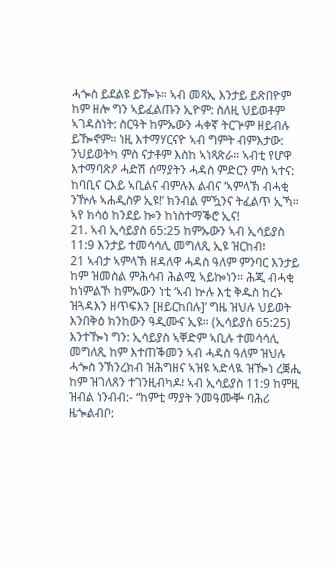ሓጐስ ይደልዩ ይዀኑ። ኣብ መጻኢ እንታይ ይጽበዮም ከም ዘሎ ግን ኣይፈልጡን ኢዮም: ስለዚ ህይወቶም ኣገዳስነት: ስርዓት ከምኡውን ሓቀኛ ትርጕም ዘይብሉ ይዀኖም። ነዚ እተማሃርናዮ ኣብ ግምት ብምእታው: ንህይወትካ ምስ ናታቶም እስከ ኣነጻጽራ። ኣብቲ የሆዋ እተማባጽዖ ሓድሽ ሰማያትን ሓዳስ ምድርን ምስ ኣተና: ከባቢና ርእይ ኣቢልና ብምሉእ ልብና ‘ኣምላኽ ብሓቂ ንዅሉ ኣሐዲስዎ ኢዩ!’ ክንብል ምዃንና ትፈልጥ ኢኻ። ኣየ ክሳዕ ከንደይ ኰን ከነስተማቕሮ ኢና!
21. ኣብ ኢሳይያስ 65:25 ከምኡውን ኣብ ኢሳይያስ 11:9 እንታይ ተመሳሳሊ መግለጺ ኢዩ ዝርከብ፧
21 ኣብታ ኣምላኽ ዘዳለዋ ሓዳስ ዓለም ምንባር እንታይ ከም ዝመስል ምሕሳብ ሕልሚ ኣይኰነን። ሕጂ ብሓቂ ከነምልኾ ከምኡውን ነቲ ‘ኣብ ኵሉ እቲ ቅዱስ ከረኑ ዝጓዳእን ዘጥፍእን [ዘይርከበሉ]’ ግዜ ዝህሉ ህይወት እንበቅዕ ክንከውን ዓዲሙና ኢዩ። (ኢሳይያስ 65:25) እንተዀነ ግን: ኢሳይያስ ኣቐድም ኣቢሉ ተመሳሳሊ መግለጺ ከም እተጠቕመን ኣብ ሓዳስ ዓለም ዝህሉ ሓጐስ ንኽንረክብ ዝሕግዘና ኣዝዩ ኣድላዪ ዝዀነ ረቛሒ ከም ዝገለጸን ተገንዚብካዶ፧ ኣብ ኢሳይያስ 11:9 ከምዚ ዝብል ነንብብ:- “ከምቲ ማያት ንመዓሙቝ ባሕሪ ዜጐልብቦ: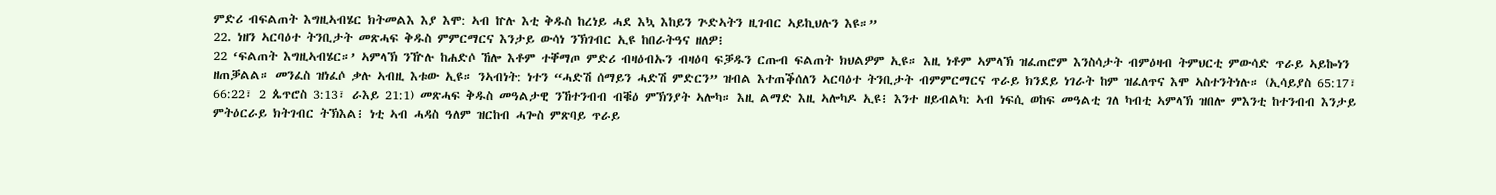ምድሪ ብፍልጠት እግዚኣብሄር ክትመልእ እያ እሞ: ኣብ ኵሉ እቲ ቅዱስ ከረነይ ሓደ እኳ እከይን ጕድኣትን ዚገብር ኣይኪህሉን እዩ።”
22. ነዘን ኣርባዕተ ትንቢታት መጽሓፍ ቅዱስ ምምርማርና እንታይ ውሳነ ንኽገብር ኢዩ ከበራትዓና ዘለዎ፧
22 ‘ፍልጠት እግዚኣብሄር።’ ኣምላኽ ንዅሉ ከሐድሶ ኸሎ እቶም ተቐማጦ ምድሪ ብዛዕብኡን ብዛዕባ ፍቓዱን ርጡብ ፍልጠት ክህልዎም ኢዩ። እዚ ነቶም ኣምላኽ ዝፈጠሮም እንስሳታት ብምዕዛብ ትምህርቲ ምውሳድ ጥራይ ኣይኰነን ዘጠቓልል። መንፈስ ዝነፈሶ ቃሉ ኣብዚ እቱው ኢዩ። ንኣብነት: ነተን “ሓድሽ ሰማይን ሓድሽ ምድርን” ዝብል እተጠቕሰለን ኣርባዕተ ትንቢታት ብምምርማርና ጥራይ ክንደይ ነገራት ከም ዝፈለጥና እሞ ኣስተንትነሉ። (ኢሳይያስ 65:17፣ 66:22፣ 2 ጴጥሮስ 3:13፣ ራእይ 21:1) መጽሓፍ ቅዱስ መዓልታዊ ንኸተንብብ ብቑዕ ምኽንያት ኣሎካ። እዚ ልማድ እዚ ኣሎካዶ ኢዩ፧ እንተ ዘይብልካ: ኣብ ነፍሲ ወከፍ መዓልቲ ገለ ካብቲ ኣምላኽ ዝበሎ ምእንቲ ከተንብብ እንታይ ምትዕርራይ ክትገብር ትኽእል፧ ነቲ ኣብ ሓዳስ ዓለም ዝርከብ ሓጐስ ምጽባይ ጥራይ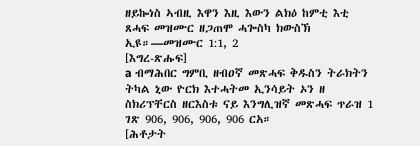ዘይኰነስ ኣብዚ እዋን እዚ እውን ልክዕ ከምቲ እቲ ጸሓፍ መዝሙር ዘጋጠሞ ሓጐስካ ክውስኽ ኢዩ።—መዝሙር 1:1, 2
[እግረ-ጽሑፍ]
a ብማሕበር ግምቢ ዘብዐኛ መጽሓፍ ቅዱስን ትራክትን ትካል ኒው ዮርክ እተሓትመ ኢንሳይት ኦን ዘ ስክሪፕቸርስ ዘርእስቱ ናይ እንግሊዝኛ መጽሓፍ ጥራዝ 1 ገጽ 906, 906, 906, 906 ርአ።
[ሕቶታት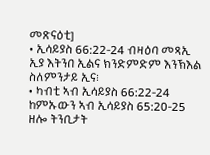መጽናዕቲ]
• ኢሳይያስ 66:22-24 ብዛዕባ መጻኢ ኢያ እትንበ ኢልና ክንድምድም እንኽእል ስለምንታይ ኢና፧
• ካብቲ ኣብ ኢሳይያስ 66:22-24 ከምኡውን ኣብ ኢሳይያስ 65:20-25 ዘሎ ትንቢታት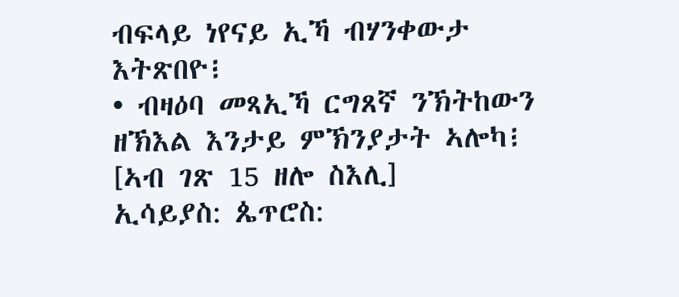ብፍላይ ነየናይ ኢኻ ብሃንቀውታ እትጽበዮ፧
• ብዛዕባ መጻኢኻ ርግጸኛ ንኽትከውን ዘኽእል እንታይ ምኽንያታት ኣሎካ፧
[ኣብ ገጽ 15 ዘሎ ስእሊ]
ኢሳይያስ: ጴጥሮስ: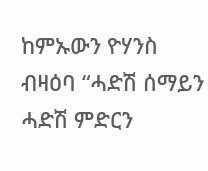ከምኡውን ዮሃንስ ብዛዕባ “ሓድሽ ሰማይን ሓድሽ ምድርን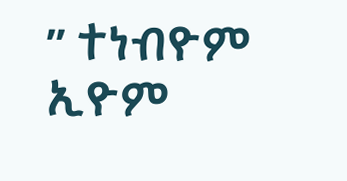” ተነብዮም ኢዮም